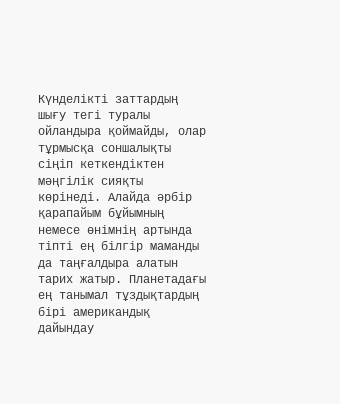Күнделікті заттардың шығу тегі туралы ойландыра қоймайды, олар тұрмысқа соншалықты сіңіп кеткендіктен мәңгілік сияқты көрінеді. Алайда әрбір қарапайым бұйымның немесе өнімнің артында тіпті ең білгір маманды да таңғалдыра алатын тарих жатыр. Планетадағы ең танымал тұздықтардың бірі американдық дайындау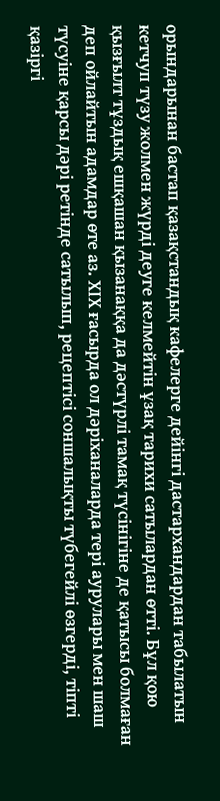орындарынан бастап қазақстандық кафелерге дейінгі дастархандардан табылатын кетчуп түзу жолмен жүрді деуге келмейтін ұзақ тарихи сатылардан өтті. Бұл қою қызғылт тұздық ешқашан қызанаққа да дәстүрлі тамақ түсінігіне де қатысы болмаған деп ойлайтын адамдар өте аз. ХІХ ғасырда ол дәріханаларда тері аурулары мен шаш түсуіне қарсы дәрі ретінде сатылып, рецептісі соншалықты түбегейлі өзгерді, тіпті қазіргі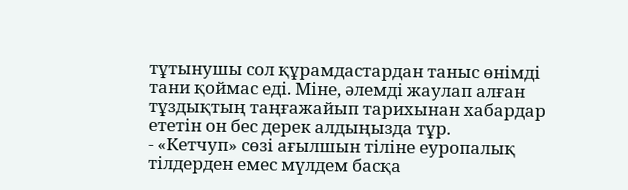тұтынушы сол құрамдастардан таныс өнімді тани қоймас еді. Міне, әлемді жаулап алған тұздықтың таңғажайып тарихынан хабардар ететін он бес дерек алдыңызда тұр.
- «Кетчуп» сөзі ағылшын тіліне еуропалық тілдерден емес мүлдем басқа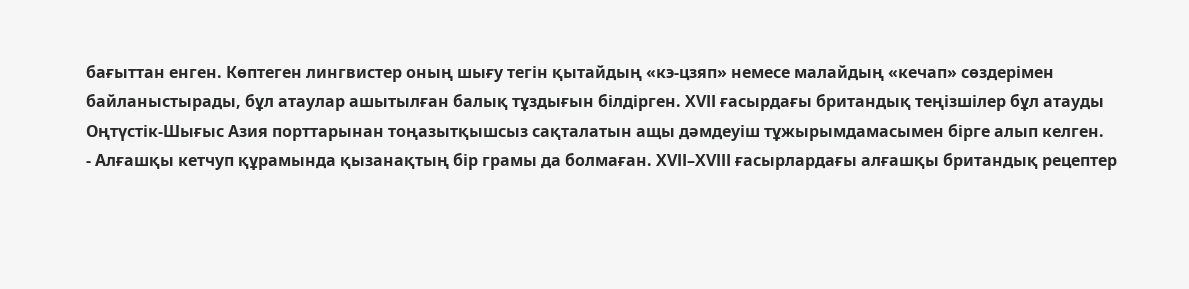бағыттан енген. Көптеген лингвистер оның шығу тегін қытайдың «кэ-цзяп» немесе малайдың «кечап» сөздерімен байланыстырады, бұл атаулар ашытылған балық тұздығын білдірген. ХVІІ ғасырдағы британдық теңізшілер бұл атауды Оңтүстік-Шығыс Азия порттарынан тоңазытқышсыз сақталатын ащы дәмдеуіш тұжырымдамасымен бірге алып келген.
- Алғашқы кетчуп құрамында қызанақтың бір грамы да болмаған. ХVІІ–ХVІІІ ғасырлардағы алғашқы британдық рецептер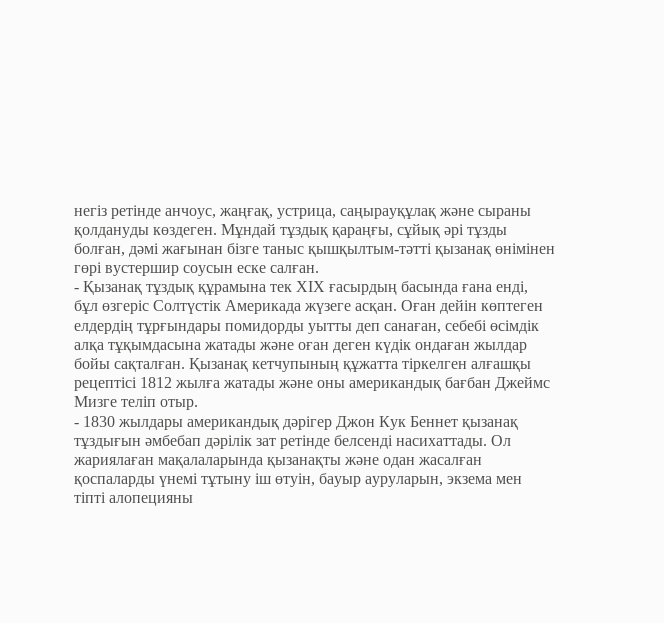негіз ретінде анчоус, жаңғақ, устрица, саңырауқұлақ және сыраны қолдануды көздеген. Мұндай тұздық қараңғы, сұйық әрі тұзды болған, дәмі жағынан бізге таныс қышқылтым-тәтті қызанақ өнімінен гөрі вустершир соусын еске салған.
- Қызанақ тұздық құрамына тек ХІХ ғасырдың басында ғана енді, бұл өзгеріс Солтүстік Америкада жүзеге асқан. Оған дейін көптеген елдердің тұрғындары помидорды уытты деп санаған, себебі өсімдік алқа тұқымдасына жатады және оған деген күдік ондаған жылдар бойы сақталған. Қызанақ кетчупының құжатта тіркелген алғашқы рецептісі 1812 жылға жатады және оны американдық бағбан Джеймс Мизге теліп отыр.
- 1830 жылдары американдық дәрігер Джон Кук Беннет қызанақ тұздығын әмбебап дәрілік зат ретінде белсенді насихаттады. Ол жариялаған мақалаларында қызанақты және одан жасалған қоспаларды үнемі тұтыну іш өтуін, бауыр ауруларын, экзема мен тіпті алопецияны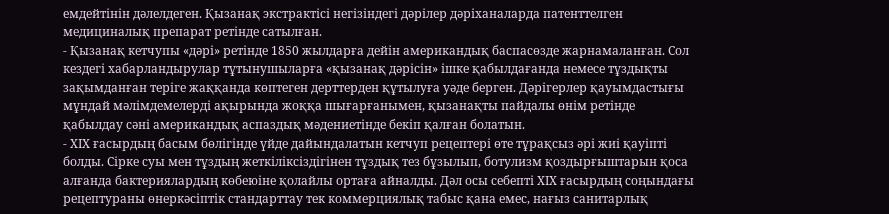емдейтінін дәлелдеген. Қызанақ экстрактісі негізіндегі дәрілер дәріханаларда патенттелген медициналық препарат ретінде сатылған.
- Қызанақ кетчупы «дәрі» ретінде 1850 жылдарға дейін американдық баспасөзде жарнамаланған. Сол кездегі хабарландырулар тұтынушыларға «қызанақ дәрісін» ішке қабылдағанда немесе тұздықты зақымданған теріге жаққанда көптеген дерттерден құтылуға уәде берген. Дәрігерлер қауымдастығы мұндай мәлімдемелерді ақырында жоққа шығарғанымен, қызанақты пайдалы өнім ретінде қабылдау сәні американдық аспаздық мәдениетінде бекіп қалған болатын.
- ХІХ ғасырдың басым бөлігінде үйде дайындалатын кетчуп рецептері өте тұрақсыз әрі жиі қауіпті болды. Сірке суы мен тұздың жеткіліксіздігінен тұздық тез бұзылып, ботулизм қоздырғыштарын қоса алғанда бактериялардың көбеюіне қолайлы ортаға айналды. Дәл осы себепті ХІХ ғасырдың соңындағы рецептураны өнеркәсіптік стандарттау тек коммерциялық табыс қана емес, нағыз санитарлық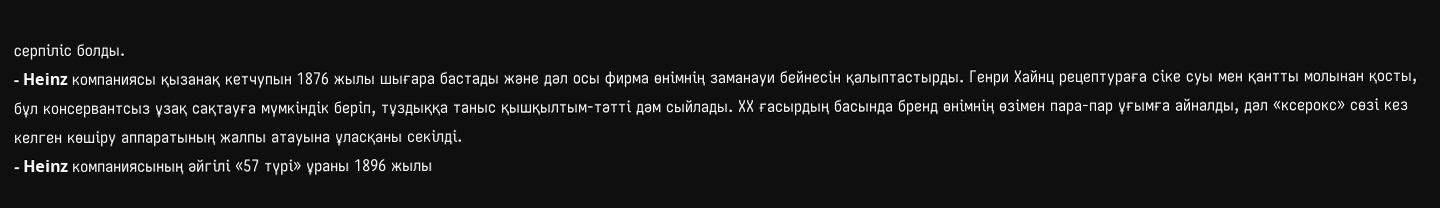серпіліс болды.
- Heinz компаниясы қызанақ кетчупын 1876 жылы шығара бастады және дәл осы фирма өнімнің заманауи бейнесін қалыптастырды. Генри Хайнц рецептураға сіке суы мен қантты молынан қосты, бұл консервантсыз ұзақ сақтауға мүмкіндік беріп, тұздыққа таныс қышқылтым-тәтті дәм сыйлады. ХХ ғасырдың басында бренд өнімнің өзімен пара-пар ұғымға айналды, дәл «ксерокс» сөзі кез келген көшіру аппаратының жалпы атауына ұласқаны секілді.
- Heinz компаниясының әйгілі «57 түрі» ұраны 1896 жылы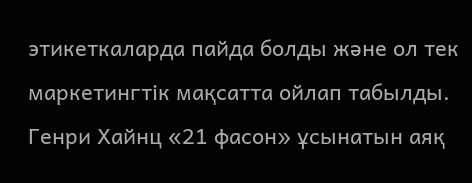этикеткаларда пайда болды және ол тек маркетингтік мақсатта ойлап табылды. Генри Хайнц «21 фасон» ұсынатын аяқ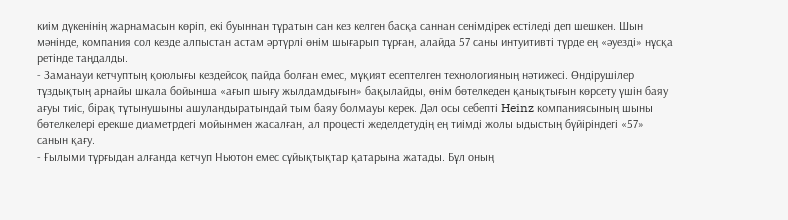киім дүкенінің жарнамасын көріп, екі буыннан тұратын сан кез келген басқа саннан сенімдірек естіледі деп шешкен. Шын мәнінде, компания сол кезде алпыстан астам әртүрлі өнім шығарып тұрған, алайда 57 саны интуитивті түрде ең «әуезді» нұсқа ретінде таңдалды.
- Заманауи кетчуптың қоюлығы кездейсоқ пайда болған емес, мұқият есептелген технологияның нәтижесі. Өндірушілер тұздықтың арнайы шкала бойынша «ағып шығу жылдамдығын» бақылайды, өнім бөтелкеден қанықтығын көрсету үшін баяу ағуы тиіс, бірақ тұтынушыны ашуландыратындай тым баяу болмауы керек. Дәл осы себепті Heinz компаниясының шыны бөтелкелері ерекше диаметрдегі мойынмен жасалған, ал процесті жеделдетудің ең тиімді жолы ыдыстың бүйіріндегі «57» санын қағу.
- Ғылыми тұрғыдан алғанда кетчуп Ньютон емес сұйықтықтар қатарына жатады. Бұл оның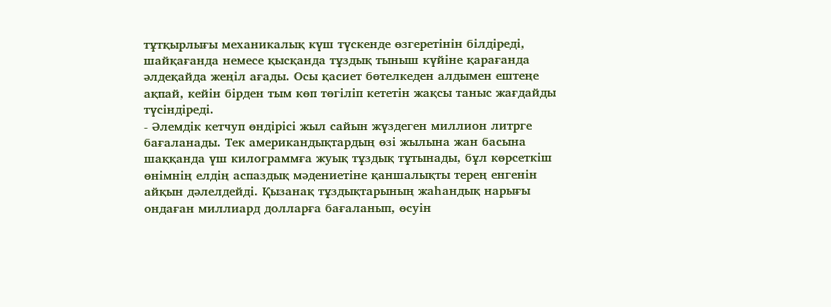тұтқырлығы механикалық күш түскенде өзгеретінін білдіреді, шайқағанда немесе қысқанда тұздық тыныш күйіне қарағанда әлдеқайда жеңіл ағады. Осы қасиет бөтелкеден алдымен ештеңе ақпай, кейін бірден тым көп төгіліп кететін жақсы таныс жағдайды түсіндіреді.
- Әлемдік кетчуп өндірісі жыл сайын жүздеген миллион литрге бағаланады. Тек американдықтардың өзі жылына жан басына шаққанда үш килограммға жуық тұздық тұтынады, бұл көрсеткіш өнімнің елдің аспаздық мәдениетіне қаншалықты терең енгенін айқын дәлелдейді. Қызанақ тұздықтарының жаһандық нарығы ондаған миллиард долларға бағаланып, өсуін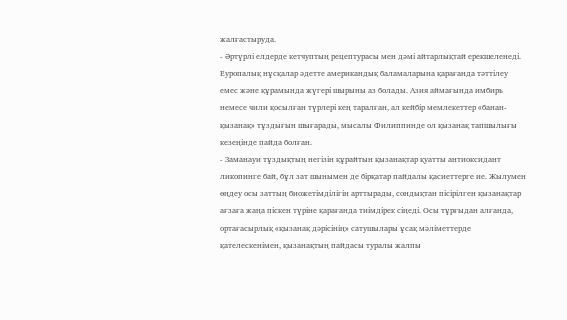жалғастыруда.
- Әртүрлі елдерде кетчуптың рецептурасы мен дәмі айтарлықтай ерекшеленеді. Еуропалық нұсқалар әдетте американдық баламаларына қарағанда тәттілеу емес және құрамында жүгері шырыны аз болады. Азия аймағында имбирь немесе чили қосылған түрлері кең таралған, ал кейбір мемлекеттер «банан-қызанақ» тұздығын шығарады, мысалы Филиппинде ол қызанақ тапшылығы кезеңінде пайда болған.
- Заманауи тұздықтың негізін құрайтын қызанақтар қуатты антиоксидант ликопинге бай, бұл зат шынымен де бірқатар пайдалы қасиеттерге ие. Жылумен өңдеу осы заттың биожетімділігін арттырады, сондықтан пісірілген қызанақтар ағзаға жаңа піскен түріне қарағанда тиімдірек сіңеді. Осы тұрғыдан алғанда, ортағасырлық «қызанақ дәрісінің» сатушылары ұсақ мәліметтерде қателескенімен, қызанақтың пайдасы туралы жалпы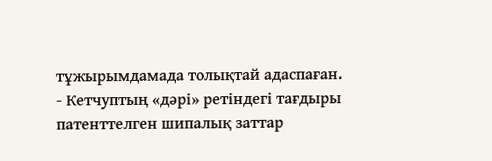тұжырымдамада толықтай адаспаған.
- Кетчуптың «дәрі» ретіндегі тағдыры патенттелген шипалық заттар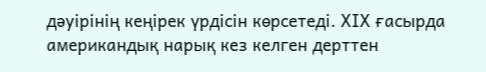дәуірінің кеңірек үрдісін көрсетеді. ХІХ ғасырда американдық нарық кез келген дерттен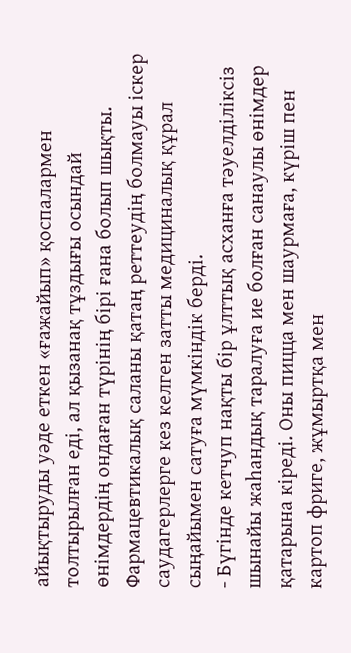айықтыруды уәде еткен «ғажайып» қоспалармен толтырылған еді, ал қызанақ тұздығы осындай өнімдердің ондаған түрінің бірі ғана болып шықты. Фармацевтикалық саланы қатаң реттеудің болмауы іскер саудагерлерге кез келген затты медициналық құрал сыңайымен сатуға мүмкіндік берді.
- Бүгінде кетчуп нақты бір ұлттық асханға тәуелділіксіз шынайы жаһандық таралуға ие болған санаулы өнімдер қатарына кіреді. Оны пицца мен шаурмаға, күріш пен картоп фриге, жұмыртқа мен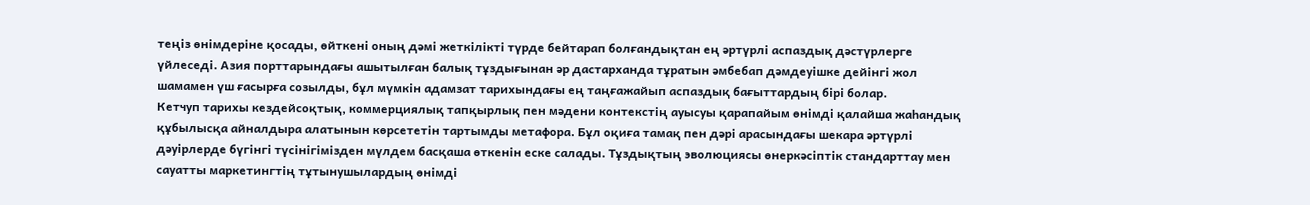теңіз өнімдеріне қосады, өйткені оның дәмі жеткілікті түрде бейтарап болғандықтан ең әртүрлі аспаздық дәстүрлерге үйлеседі. Азия порттарындағы ашытылған балық тұздығынан әр дастарханда тұратын әмбебап дәмдеуішке дейінгі жол шамамен үш ғасырға созылды, бұл мүмкін адамзат тарихындағы ең таңғажайып аспаздық бағыттардың бірі болар.
Кетчуп тарихы кездейсоқтық, коммерциялық тапқырлық пен мәдени контекстің ауысуы қарапайым өнімді қалайша жаһандық құбылысқа айналдыра алатынын көрсететін тартымды метафора. Бұл оқиға тамақ пен дәрі арасындағы шекара әртүрлі дәуірлерде бүгінгі түсінігімізден мүлдем басқаша өткенін еске салады. Тұздықтың эволюциясы өнеркәсіптік стандарттау мен сауатты маркетингтің тұтынушылардың өнімді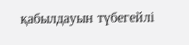қабылдауын түбегейлі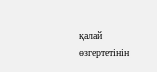қалай өзгертетінін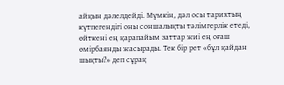айқын дәлелдейді. Мүмкін, дәл осы тарихтың күтпегендігі оны соншалықты тәлімгерлік етеді, өйткені ең қарапайым заттар жиі ең оғаш өмірбаянды жасырады. Тек бір рет «бұл қайдан шықты?» деп сұрақ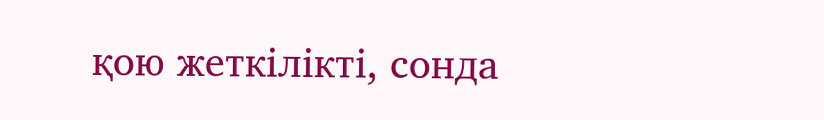қою жеткілікті, сонда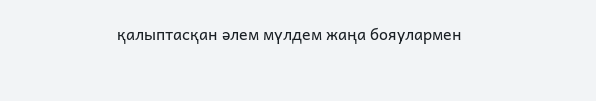қалыптасқан әлем мүлдем жаңа бояулармен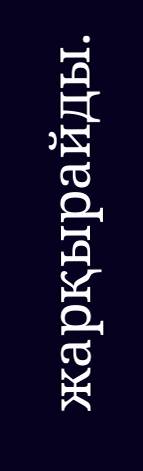жарқырайды.